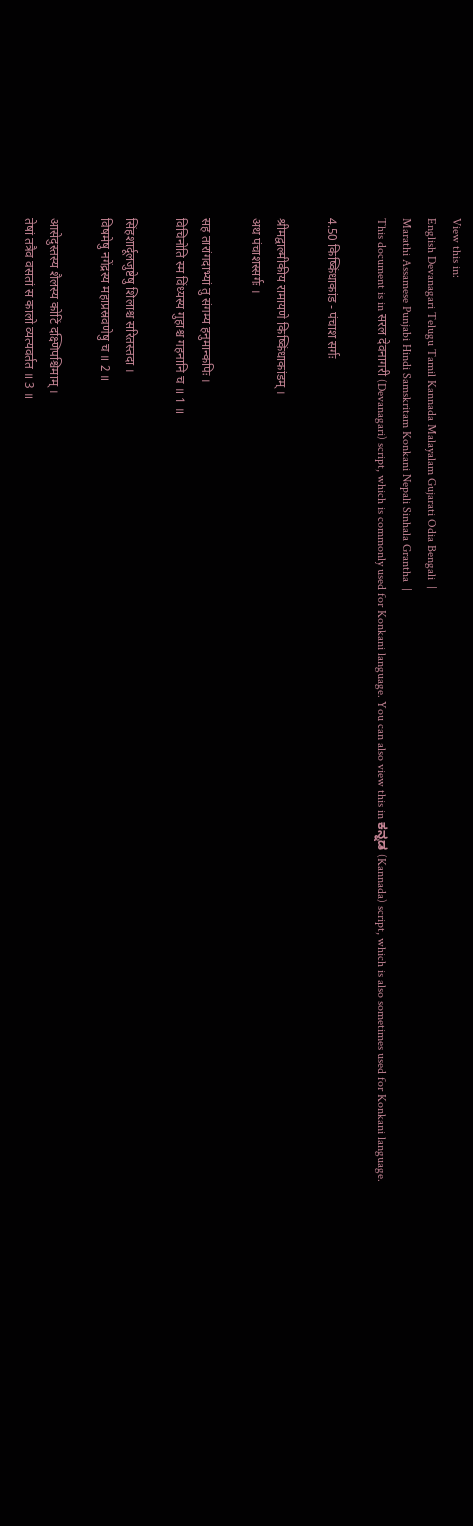View this in:
English Devanagari Telugu Tamil Kannada Malayalam Gujarati Odia Bengali  |
Marathi Assamese Punjabi Hindi Samskritam Konkani Nepali Sinhala Grantha  |
This document is in सरल देवनागरी (Devanagari) script, which is commonly used for Konkani language. You can also view this in ಕನ್ನಡ (Kannada) script, which is also sometimes used for Konkani language.

4.50 किष्किंधाकांड - पंचाश सर्गः

श्रीमद्वाल्मीकीय रामायणे किष्किंधाकांडम् ।
अथ पंचाशस्सर्गः ।

सह तारांगदाभ्यां तु संगम्य हनुमान्कपिः ।
विचिनोति स्म विंध्यस्य गुहाश्च गहनानि च ॥ 1 ॥

सिंहशार्दूलजुष्टेषु शिलाश्च सरितस्तदा ।
विषमेषु नगेंद्रस्य महाप्रस्रवणेषु च ॥ 2 ॥

आसेदुस्तस्य शैलस्य कोटिं दक्ष्णिपश्चिमाम् ।
तेषां तत्रैव वसतां स कालो व्यत्यवर्तत ॥ 3 ॥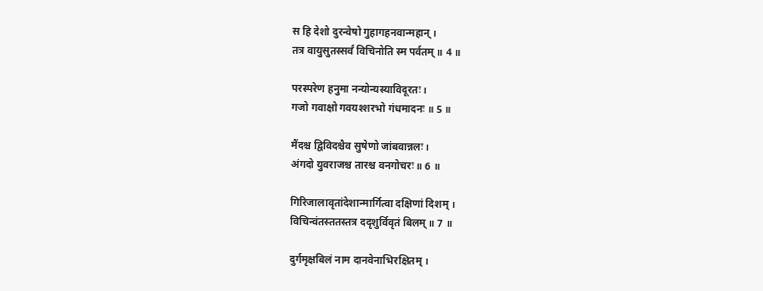स हि देशो दुरन्वेषो गुहागहनवान्महान् ।
तत्र वायुसुतस्सर्वं विचिनोति स्म पर्वतम् ॥ 4 ॥

परस्परेण हनुमा नन्योन्यस्याविदूरतः ।
गजो गवाक्षो गवयश्शरभो गंधमादनः ॥ 5 ॥

मैंदश्च द्विविदश्चैव सुषेणो जांबवान्नलः ।
अंगदो युवराजश्च तारश्च वनगोचरः ॥ 6 ॥

गिरिजालावृतांदेशान्मार्गित्वा दक्षिणां दिशम् ।
विचिन्वंतस्ततस्तत्र ददृशुर्विवृतं बिलम् ॥ 7 ॥

दुर्गमृक्षबिलं नाम दानवेनाभिरक्षितम् ।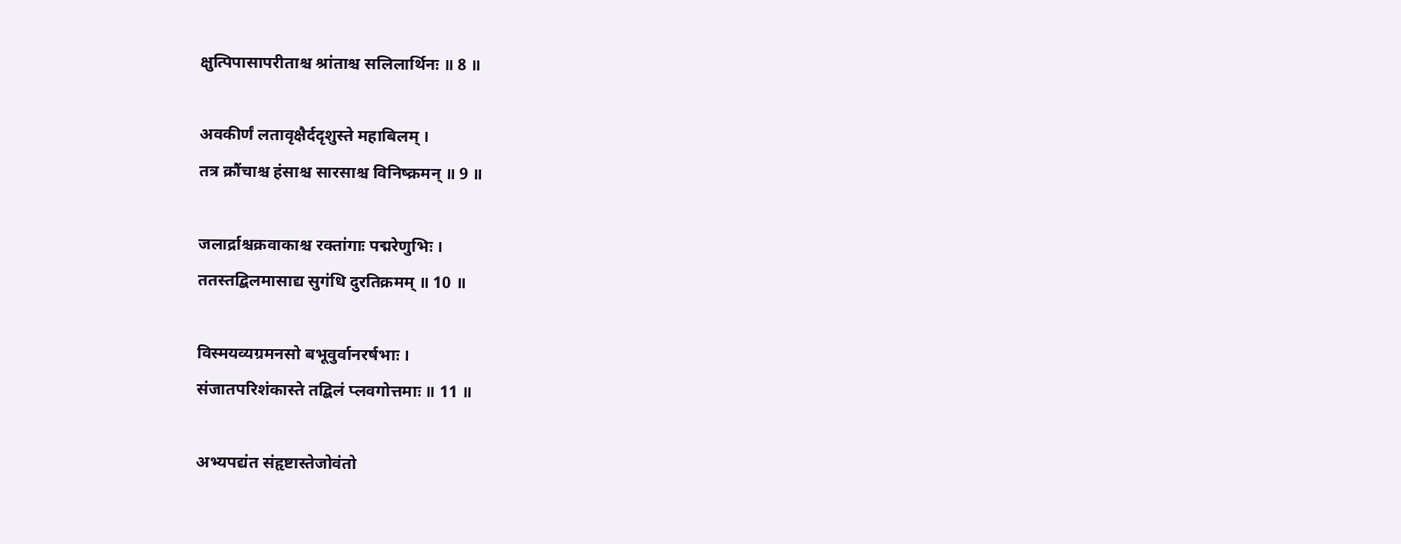क्षुत्पिपासापरीताश्च श्रांताश्च सलिलार्थिनः ॥ 8 ॥

अवकीर्णं लतावृक्षैर्ददृशुस्ते महाबिलम् ।
तत्र क्रौंचाश्च हंसाश्च सारसाश्च विनिष्क्रमन् ॥ 9 ॥

जलार्द्राश्चक्रवाकाश्च रक्तांगाः पद्मरेणुभिः ।
ततस्तद्बिलमासाद्य सुगंधि दुरतिक्रमम् ॥ 10 ॥

विस्मयव्यग्रमनसो बभूवुर्वानरर्षभाः ।
संजातपरिशंकास्ते तद्बिलं प्लवगोत्तमाः ॥ 11 ॥

अभ्यपद्यंत संहृष्टास्तेजोवंतो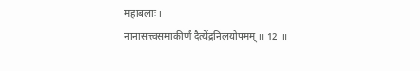महाबलाः ।
नानासत्त्वसमाकीर्णं दैत्येंद्रनिलयोपमम् ॥ 12 ॥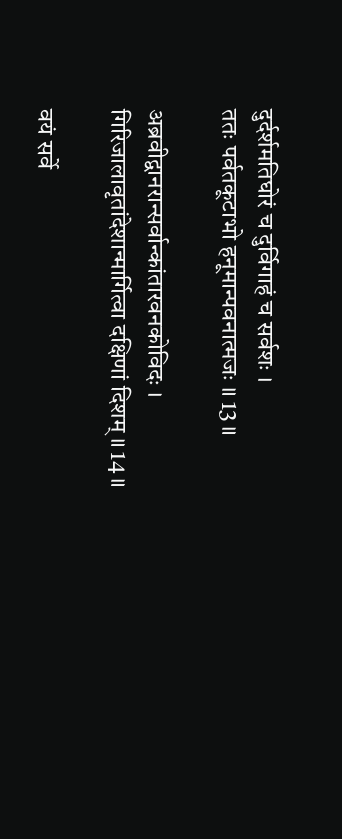दुर्दर्शमतिघोरं च दुर्विगाहं च सर्वशः ।
ततः पर्वतकूटाभो हनूमान्पवनात्मजः ॥ 13 ॥

अब्रवीद्वानरान्सर्वान्कांतारवनकोविदः ।
गिरिजालावृतांदेशान्मार्गित्वा दक्षिणां दिशम् ॥ 14 ॥

वयं सर्वे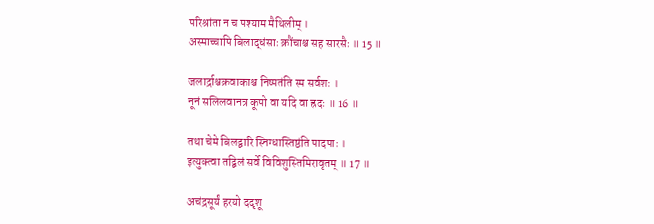परिश्रांता न च पश्याम मैथिलीम् ।
अस्माच्चापि बिलाद्धंसाः क्रौंचाश्च सह सारसैः ॥ 15 ॥

जलार्द्राश्चक्रवाकाश्च निष्पतंति स्म सर्वशः ।
नूनं सलिलवानत्र कूपो वा यदि वा ह्रदः ॥ 16 ॥

तथा चेमे बिलद्वारि स्निग्धास्तिष्ठंति पादपाः ।
इत्युक्त्वा तद्बिलं सर्वे विविशुस्तिमिरावृतम् ॥ 17 ॥

अचंद्रसूर्यं हरयो ददृशू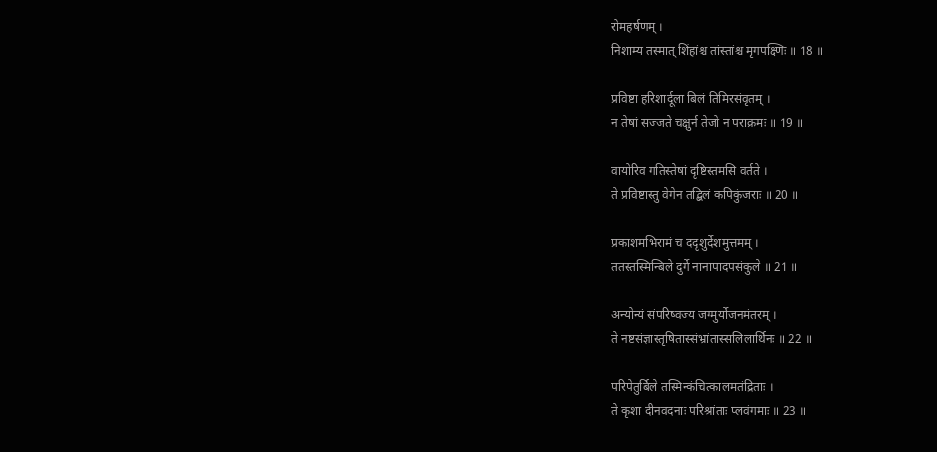रोमहर्षणम् ।
निशाम्य तस्मात् शिंहांश्च तांस्तांश्च मृगपक्ष्णिः ॥ 18 ॥

प्रविष्टा हरिशार्दूला बिलं तिमिरसंवृतम् ।
न तेषां सज्जते चक्षुर्न तेजो न पराक्रमः ॥ 19 ॥

वायोरिव गतिस्तेषां दृष्टिस्तमसि वर्तते ।
ते प्रविष्टास्तु वेगेन तद्बिलं कपिकुंजराः ॥ 20 ॥

प्रकाशमभिरामं च ददृशुर्देशमुत्तमम् ।
ततस्तस्मिन्बिले दुर्गे नानापादपसंकुले ॥ 21 ॥

अन्योन्यं संपरिष्वज्य जग्मुर्योजनमंतरम् ।
ते नष्टसंज्ञास्तृषितास्संभ्रांतास्सलिलार्थिनः ॥ 22 ॥

परिपेतुर्बिले तस्मिन्कंचित्कालमतंद्रिताः ।
ते कृशा दीनवदनाः परिश्रांताः प्लवंगमाः ॥ 23 ॥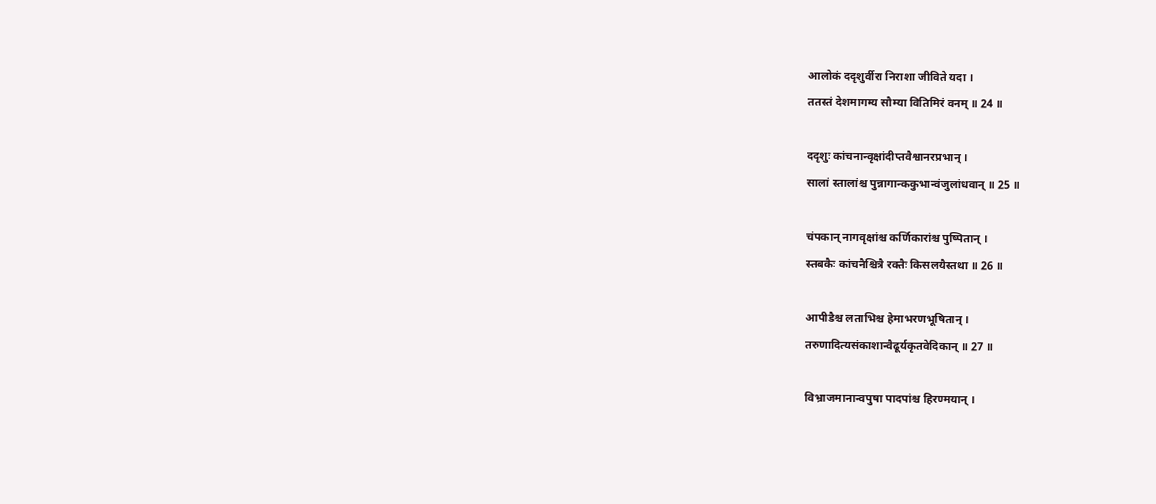आलोकं ददृशुर्वीरा निराशा जीविते यदा ।
ततस्तं देशमागम्य सौम्या वितिमिरं वनम् ॥ 24 ॥

ददृशुः कांचनान्वृक्षांदीप्तवैश्वानरप्रभान् ।
सालां स्तालांश्च पुन्नागान्ककुभान्वंजुलांधवान् ॥ 25 ॥

चंपकान् नागवृक्षांश्च कर्णिकारांश्च पुष्पितान् ।
स्तबकैः कांचनैश्चित्रै रक्तैः किसलयैस्तथा ॥ 26 ॥

आपीडैश्च लताभिश्च हेमाभरणभूषितान् ।
तरुणादित्यसंकाशान्वैढूर्यकृतवेदिकान् ॥ 27 ॥

विभ्राजमानान्वपुषा पादपांश्च हिरण्मयान् ।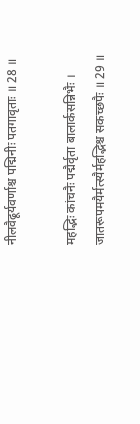नीलवैढूर्यवर्णाश्च पद्मिनीः पतगावृताः ॥ 28 ॥

महद्भिः कांचनैः पद्मैर्वृता बालार्कसन्निभैः ।
जातरूपमयैर्मत्स्यैर्महद्भिश्च सकच्छपैः ॥ 29 ॥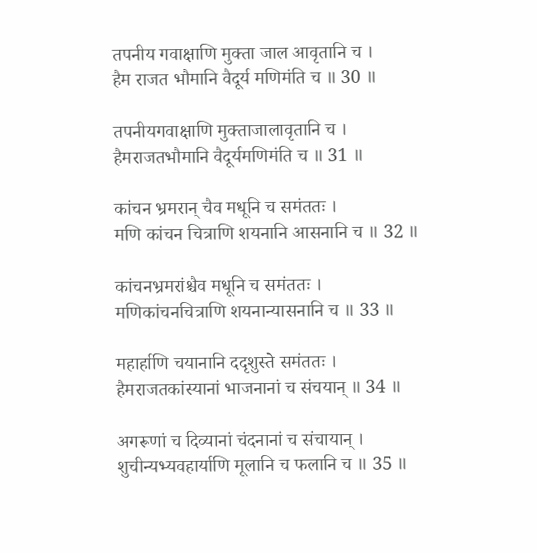तपनीय गवाक्षाणि मुक्ता जाल आवृतानि च ।
हैम राजत भौमानि वैदूर्य मणिमंति च ॥ 30 ॥

तपनीयगवाक्षाणि मुक्ताजालावृतानि च ।
हैमराजतभौमानि वैदूर्यमणिमंति च ॥ 31 ॥

कांचन भ्रमरान् चैव मधूनि च समंततः ।
मणि कांचन चित्राणि शयनानि आसनानि च ॥ 32 ॥

कांचनभ्रमरांश्चैव मधूनि च समंततः ।
मणिकांचनचित्राणि शयनान्यासनानि च ॥ 33 ॥

महार्हाणि चयानानि ददृशुस्ते समंततः ।
हैमराजतकांस्यानां भाजनानां च संचयान् ॥ 34 ॥

अगरूणां च दिव्यानां चंदनानां च संचायान् ।
शुचीन्यभ्यवहार्याणि मूलानि च फलानि च ॥ 35 ॥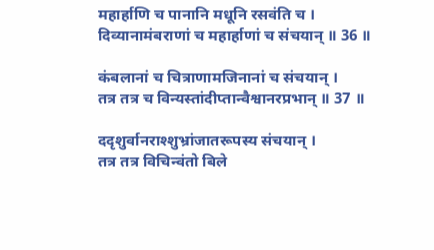महार्हाणि च पानानि मधूनि रसवंति च ।
दिव्यानामंबराणां च महार्हाणां च संचयान् ॥ 36 ॥

कंबलानां च चित्राणामजिनानां च संचयान् ।
तत्र तत्र च विन्यस्तांदीप्तान्वैश्वानरप्रभान् ॥ 37 ॥

ददृशुर्वानराश्शुभ्रांजातरूपस्य संचयान् ।
तत्र तत्र विचिन्वंतो बिले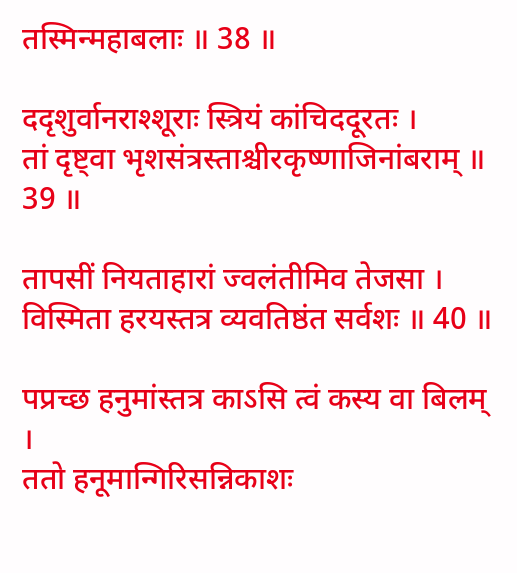तस्मिन्महाबलाः ॥ 38 ॥

ददृशुर्वानराश्शूराः स्त्रियं कांचिददूरतः ।
तां दृष्ट्वा भृशसंत्रस्ताश्चीरकृष्णाजिनांबराम् ॥ 39 ॥

तापसीं नियताहारां ज्वलंतीमिव तेजसा ।
विस्मिता हरयस्तत्र व्यवतिष्ठंत सर्वशः ॥ 40 ॥

पप्रच्छ हनुमांस्तत्र काऽसि त्वं कस्य वा बिलम् ।
ततो हनूमान्गिरिसन्निकाशः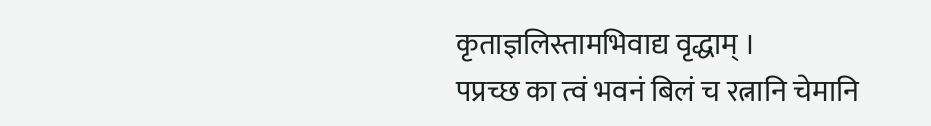कृताज्ञलिस्तामभिवाद्य वृद्धाम् ।
पप्रच्छ का त्वं भवनं बिलं च रत्नानि चेमानि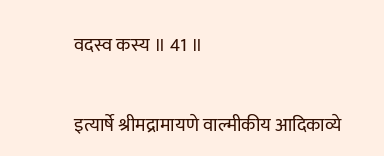वदस्व कस्य ॥ 41 ॥

इत्यार्षे श्रीमद्रामायणे वाल्मीकीय आदिकाव्ये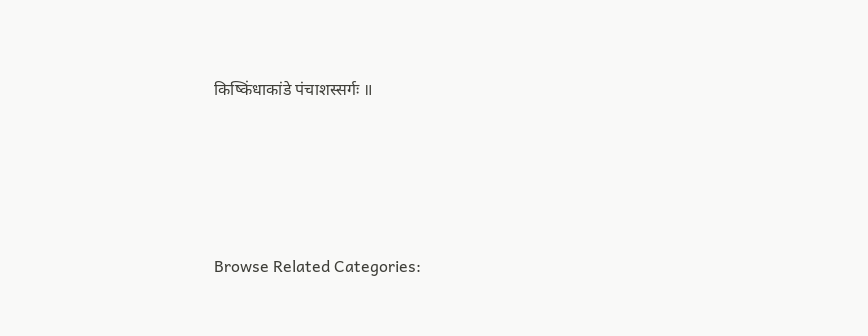किष्किंधाकांडे पंचाशस्सर्गः ॥




Browse Related Categories: